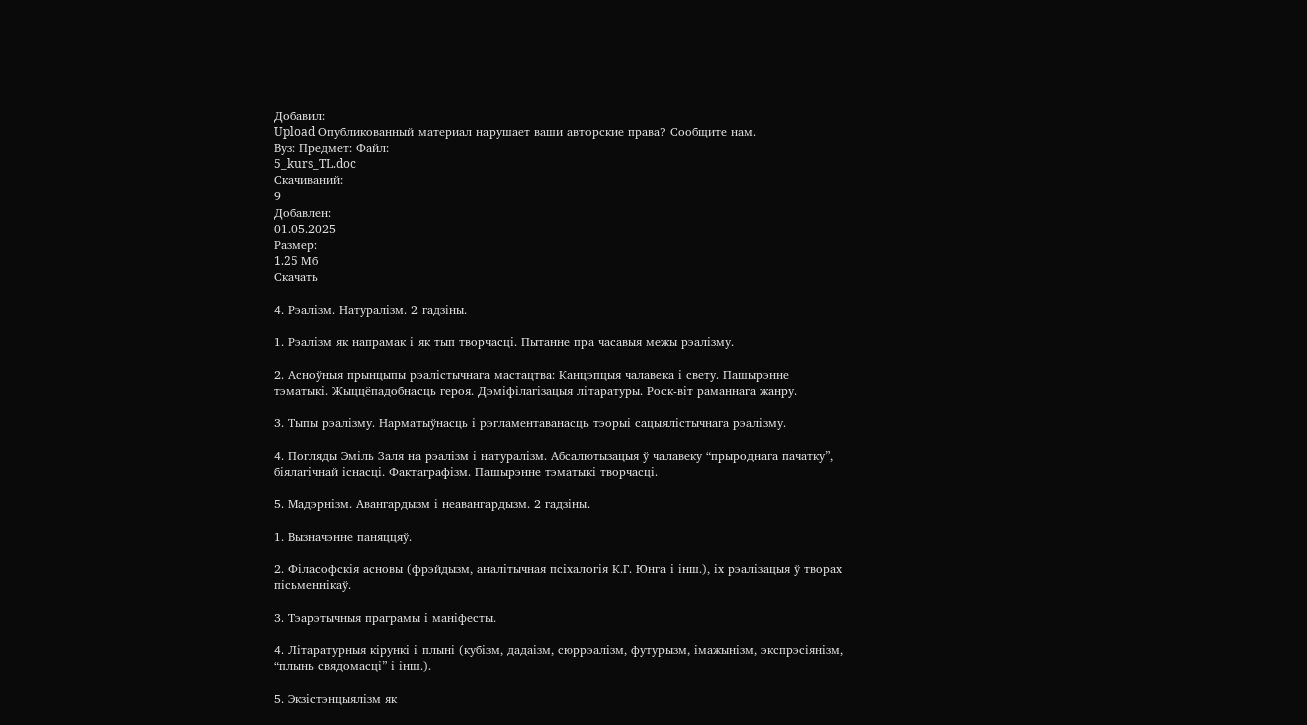Добавил:
Upload Опубликованный материал нарушает ваши авторские права? Сообщите нам.
Вуз: Предмет: Файл:
5_kurs_TL.doc
Скачиваний:
9
Добавлен:
01.05.2025
Размер:
1.25 Mб
Скачать

4. Рэалізм. Натуралізм. 2 гадзіны.

1. Рэалізм як напрамак і як тып творчасці. Пытанне пра часавыя межы рэалізму.

2. Асноўныя прынцыпы рэалістычнага мастацтва: Канцэпцыя чалавека і свету. Пашырэнне тэматыкі. Жыццёпадобнасць героя. Дэміфілагізацыя літаратуры. Роск-віт раманнага жанру.

3. Тыпы рэалізму. Нарматыўнасць і рэгламентаванасць тэорыі сацыялістычнага рэалізму.

4. Погляды Эміль Заля на рэалізм і натуралізм. Абсалютызацыя ў чалавеку “прыроднага пачатку”, біялагічнай існасці. Фактаграфізм. Пашырэнне тэматыкі творчасці.

5. Мадэрнізм. Авангардызм і неавангардызм. 2 гадзіны.

1. Вызначэнне паняццяў.

2. Філасофскія асновы (фрэйдызм, аналітычная псіхалогія К.Г. Юнга і інш.), іх рэалізацыя ў творах пісьменнікаў.

3. Тэарэтычныя праграмы і маніфесты.

4. Літаратурныя кірункі і плыні (кубізм, дадаізм, сюррэалізм, футурызм, імажынізм, экспрэсіянізм, “плынь свядомасці” і інш.).

5. Экзістэнцыялізм як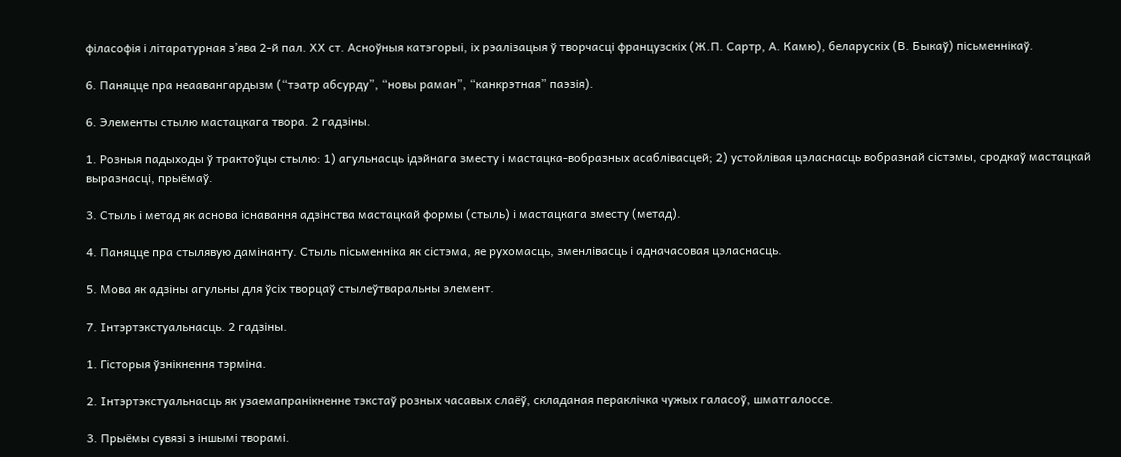філасофія і літаратурная з’ява 2-й пал. ХХ ст. Асноўныя катэгорыі, іх рэалізацыя ў творчасці французскіх (Ж.П. Сартр, А. Камю), беларускіх (В. Быкаў) пісьменнікаў.

6. Паняцце пра неаавангардызм (“тэатр абсурду”, “новы раман”, “канкрэтная” паэзія).

6. Элементы стылю мастацкага твора. 2 гадзіны.

1. Розныя падыходы ў трактоўцы стылю: 1) агульнасць ідэйнага зместу і мастацка-вобразных асаблівасцей; 2) устойлівая цэласнасць вобразнай сістэмы, сродкаў мастацкай выразнасці, прыёмаў.

3. Стыль і метад як аснова існавання адзінства мастацкай формы (стыль) і мастацкага зместу (метад).

4. Паняцце пра стылявую дамінанту. Стыль пісьменніка як сістэма, яе рухомасць, зменлівасць і адначасовая цэласнасць.

5. Мова як адзіны агульны для ўсіх творцаў стылеўтваральны элемент.

7. Інтэртэкстуальнасць. 2 гадзіны.

1. Гісторыя ўзнікнення тэрміна.

2. Інтэртэкстуальнасць як узаемапранікненне тэкстаў розных часавых слаёў, складаная пераклічка чужых галасоў, шматгалоссе.

3. Прыёмы сувязі з іншымі творамі.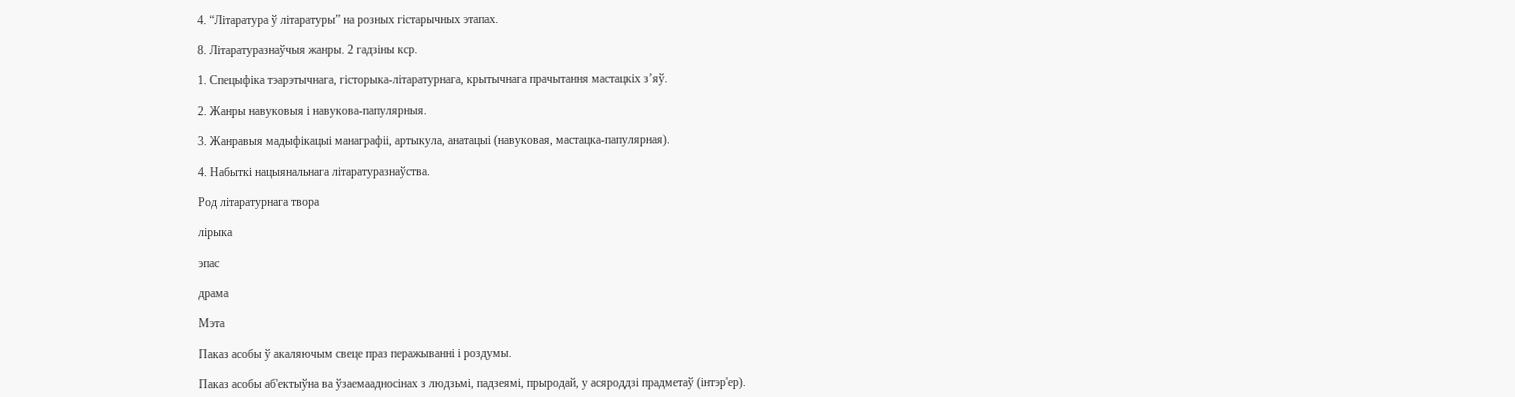4. “Літаратура ў літаратуры” на розных гістарычных этапах.

8. Літаратуразнаўчыя жанры. 2 гадзіны кср.

1. Спецыфіка тэарэтычнага, гісторыка-літаратурнага, крытычнага прачытання мастацкіх з’яў.

2. Жанры навуковыя і навукова-папулярныя.

3. Жанравыя мадыфікацыі манаграфіі, артыкула, анатацыі (навуковая, мастацка-папулярная).

4. Набыткі нацыянальнага літаратуразнаўства.

Род літаратурнага твора

лірыка

эпас

драма

Мэта

Паказ асобы ў акаляючым свеце праз перажыванні і роздумы.

Паказ асобы аб'ектыўна ва ўзаемаадносінах з людзьмі, падзеямі, прыродай, у асяроддзі прадметаў (інтэр'ер).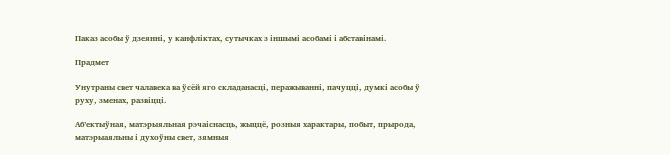Паказ асобы ў дзеянні, у канфліктах, сутычках з іншымі асобамі і абставінамі.

Прадмет

Унутраны свет чалавека ва ўсёй яго складанасці, перажыванні, пачуцці, думкі асобы ў руху, зменах, развіцці.

Аб’ектыўная, матэрыяльная рэчаіснасць, жыццё, розныя характары, побыт, прырода, матэрыаяльны і духоўны свет, зямныя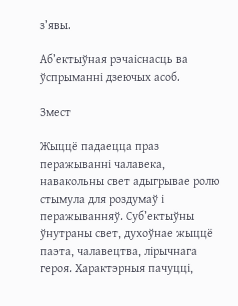з’явы.

Аб’ектыўная рэчаіснасць ва ўспрыманні дзеючых асоб.

Змест

Жыццё падаецца праз перажыванні чалавека, навакольны свет адыгрывае ролю стымула для роздумаў і перажыванняў. Суб’ектыўны ўнутраны свет, духоўнае жыццё паэта, чалавецтва, лірычнага героя. Характэрныя пачуцці,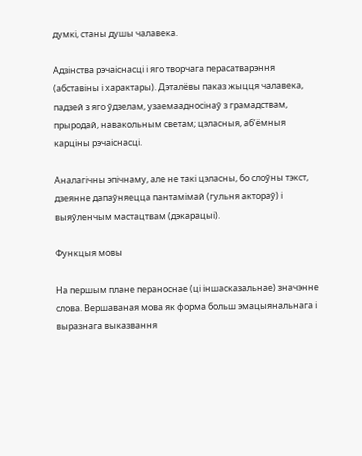думкі, станы душы чалавека.

Адзінства рэчаіснасці і яго творчага перасатварэння (абставіны і характары). Дэталёвы паказ жыцця чалавека, падзей з яго ўдзелам, узаемаадносінаў з грамадствам, прыродай, навакольным светам; цэласныя, аб’ёмныя карціны рэчаіснасці.

Аналагічны эпічнаму, але не такі цэласны, бо слоўны тэкст, дзеянне дапаўняецца пантамімай (гульня актораў) і выяўленчым мастацтвам (дэкарацыі).

Функцыя мовы

На першым плане пераноснае (ці іншасказальнае) значэнне слова. Вершаваная мова як форма больш эмацыянальнага і выразнага выказвання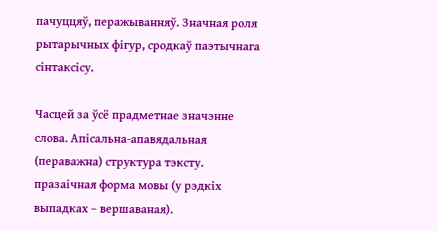пачуццяў, перажыванняў. Значная роля рытарычных фігур, сродкаў паэтычнага сінтаксісу.

Часцей за ўсё прадметнае значэнне слова. Апісальна-апавядальная (пераважна) структура тэксту. празаічная форма мовы (у рэдкіх выпадках – вершаваная).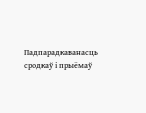Падпарадкаванасць сродкаў і прыёмаў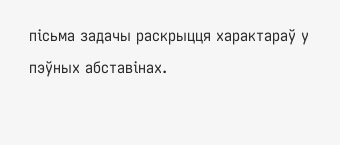пісьма задачы раскрыцця характараў у пэўных абставінах.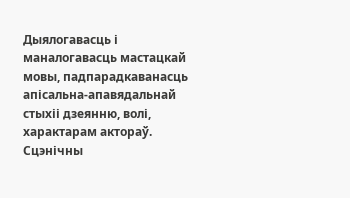Дыялогавасць і маналогавасць мастацкай мовы, падпарадкаванасць апісальна-апавядальнай стыхіі дзеянню, волі, характарам актораў. Сцэнічны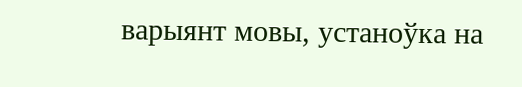варыянт мовы, устаноўка на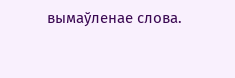вымаўленае слова.